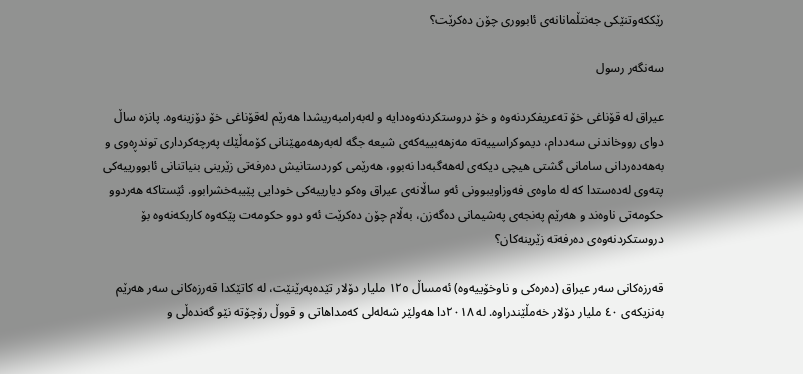رێككه‌وتنێكی جه‌نتڵمانانه‌ی ئابووری چۆن ده‌كرێت؟

سەنگەر رسول

عیراق له ‌قۆناغی خۆ ته‌عریفكردنه‌وه ‌و خۆ دروستكردنه‌وه‌دایه ‌و له‌به‌رامبه‌ریشدا هه‌رێم له‌قۆناغی خۆ دۆزینه‌وه‌. پانزه‌ ساڵ دوای رووخاندنی سه‌ددام، دیموكراسییه‌ته‌ مه‌زهه‌بییه‌كه‌ی شیعه‌ جگه‌ له‌به‌رهه‌مهێنانی كۆمه‌ڵێك په‌رچه‌كرداری توندڕه‌وی و به‌هه‌ده‌ردانی سامانی گشتی هیچی دیكه‌ی له‌هه‌گبه‌دا نه‌بوو، هه‌رێمی كوردستانیش ده‌رفه‌تی زێرینی بنیاتنانی ئابوورییه‌كی پته‌وی له‌ده‌ستدا كه‌ له‌ ماوه‌ی فه‌وزاویبوونی ئه‌و ساڵانه‌ی عیراق وه‌كو دیارییه‌كی خودایی پێیبه‌خشرابوو. ئێستاكه‌ هه‌ردوو حكومه‌تی ناوەند و هه‌رێم په‌نجه‌ی په‌شیمانی ده‌گه‌زن، به‌ڵام چۆن ده‌كرێت ئه‌و دوو حكومه‌ت پێكه‌وه‌ كاربكه‌نه‌وه‌ بۆ دروستكردنه‌وه‌ی ده‌رفه‌ته‌ زێرینه‌كان؟

قه‌رزه‌كانی سه‌ر عیراق (ده‌ره‌كی و ناوخۆییه‌وه‌) ئه‌مساڵ ١٢٥ ملیار دۆلار تێده‌په‌رێنێت، له‌ كاتێكدا قه‌رزه‌كانی سه‌ر هه‌رێم به‌نزیكه‌ی ٤٠ ملیار دۆلار خه‌مڵێندراوه‌. له‌ ٢٠١٨دا هه‌ولێر شه‌له‌لی كه‌مداهاتی و قووڵ رۆچۆته‌ نێو گه‌نده‌ڵی و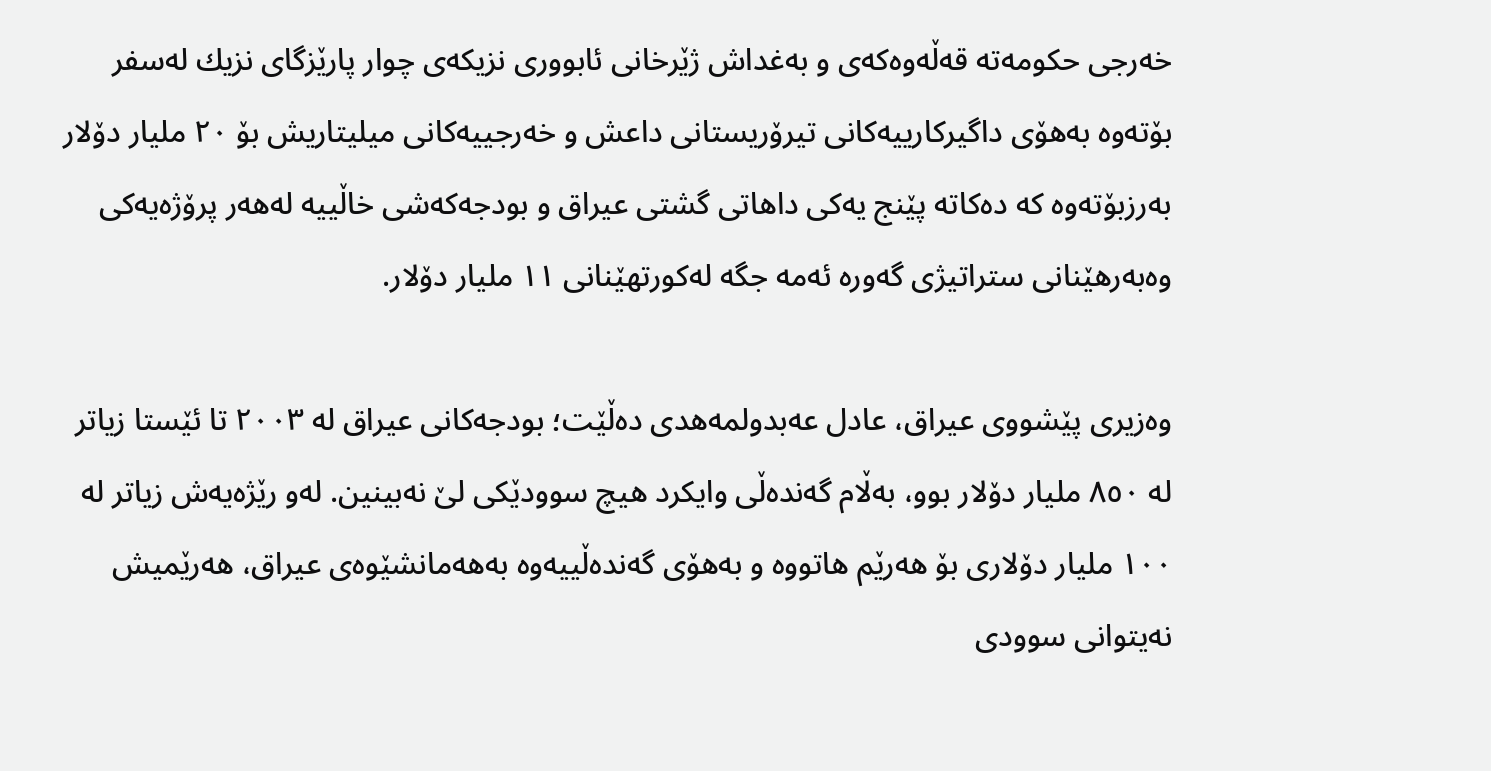خه‌رجی حكومه‌ته‌ قه‌ڵه‌وه‌كه‌ی و به‌غداش ژێرخانی ئابووری نزیكه‌ی چوار پارێزگای نزیك له‌سفر بۆته‌وه‌ به‌هۆی داگیركارییه‌كانی تیرۆریستانی داعش و خه‌رجییه‌كانی میلیتاریش بۆ ٢٠ ملیار دۆلار به‌رزبۆته‌وه‌ كه‌ ده‌كاته‌ پێنج یه‌كی داهاتی گشتی عیراق و بودجه‌كه‌شی خاڵییه‌ له‌هه‌ر پرۆژه‌یه‌كی وه‌به‌رهێنانی ستراتیژی گه‌وره‌ ئه‌مه‌ جگه‌ له‌كورتهێنانی ١١ ملیار دۆلار.

وه‌زیری پێشووی عیراق، عادل عه‌بدولمه‌هدی ده‌ڵێت؛ بودجه‌كانی عیراق له‌ ٢٠٠٣ تا ئێستا زیاتر له‌ ٨٥٠ ملیار دۆلار بوو، به‌ڵام گه‌نده‌ڵی وایكرد هیچ سوودێكی لێ نه‌بینین. له‌و رێژه‌یه‌ش زیاتر له‌ ١٠٠ ملیار دۆلاری بۆ هه‌رێم هاتووه‌ و به‌هۆی گه‌نده‌ڵییه‌وه‌ به‌هه‌مانشێوه‌ی عیراق، هه‌رێمیش نه‌یتوانی سوودی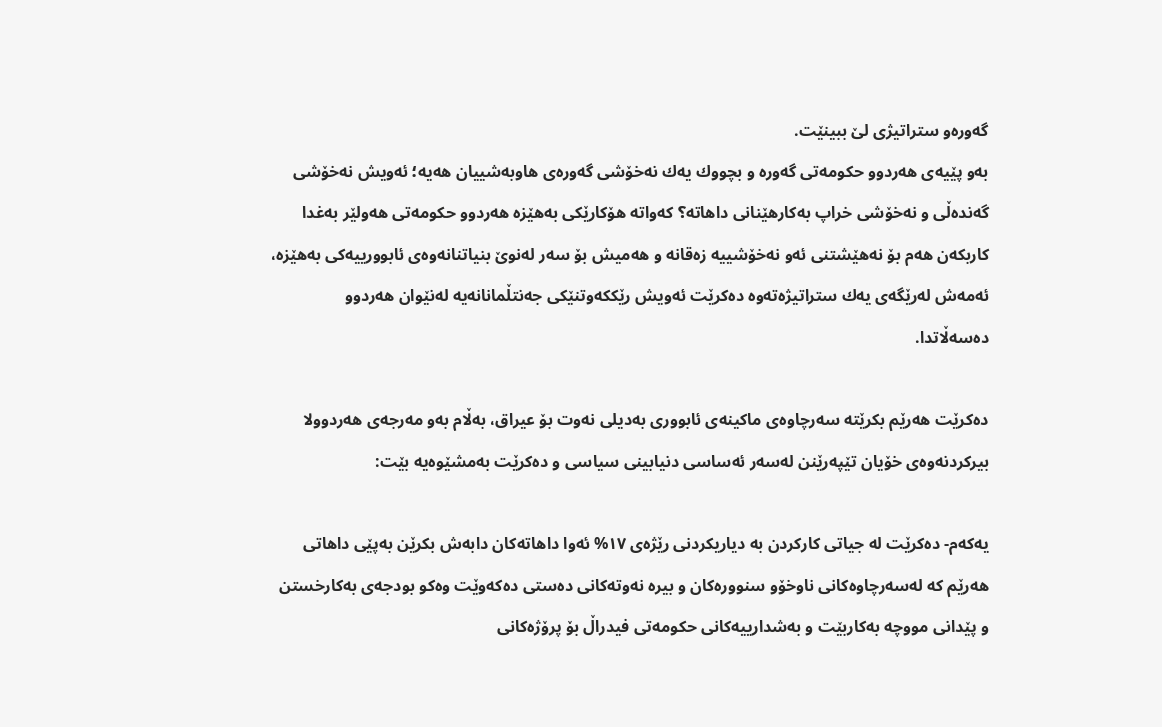گه‌وره‌و ستراتیژی لێ ببینێت.
به‌و پێیه‌ی هه‌ردوو حكومه‌تی گه‌وره ‌و بچووك یه‌ك نه‌خۆشی گه‌وره‌ی هاوبه‌شییان هه‌یه‌؛ ئه‌ویش نه‌خۆشی گه‌نده‌ڵی و نه‌خۆشی خراپ به‌كارهێنانی داهاته‌؟ كه‌واته‌ هۆكارێكی به‌هێزه‌ هه‌ردوو حكومه‌تی هه‌ولێر به‌غدا كاربكه‌ن هه‌م بۆ نه‌هێشتنی ئه‌و نه‌خۆشییه‌ زه‌قانه ‌و هه‌میش بۆ سه‌ر له‌نوێ بنیاتنانه‌وه‌ی ئابوورییه‌كی به‌هێزه‌، ئه‌مه‌ش له‌رێگه‌ی یه‌ك ستراتیژه‌ته‌وه‌ ده‌كرێت ئه‌ویش رێككه‌وتنێكی جه‌نتڵمانانه‌یه‌ له‌نێوان هه‌ردوو ده‌سه‌ڵاتدا.

ده‌كرێت هه‌رێم بكرێته‌ سه‌رچاوه‌ی ماكینه‌ی ئابووری به‌دیلی نه‌وت بۆ عیراق، به‌ڵام به‌و مه‌رجه‌ی هه‌ردوولا بیركردنه‌وه‌ی خۆیان تێپه‌رێنن له‌سه‌ر ئه‌ساسی دنیابینی سیاسی و ده‌كرێت به‌مشێوه‌یه‌ بێت:

یه‌كه‌م- ده‌كرێت له‌ جیاتی كاركردن به‌ دیاریكردنی رێژه‌ی ١٧% ئه‌وا داهاته‌كان دابه‌ش بكرێن به‌پێی داهاتی هه‌رێم كه‌ له‌سه‌رچاوه‌كانی ناوخۆو سنووره‌كان و بیره‌ نه‌وته‌كانی ده‌ستی ده‌كه‌وێت وه‌كو بودجه‌ی به‌كارخستن و پێدانی مووچه‌ به‌كاربێت و به‌شدارییه‌كانی حكومه‌تی فیدراڵ بۆ پرۆژه‌كانی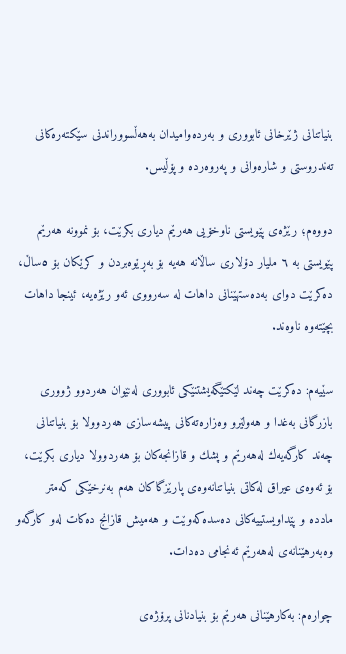بنیاتنانی ژێرخانی ئابووری و به‌رده‌وامیدان به‌هه‌ڵسووراندنی سێكته‌ره‌كانی ته‌ندروستی و شاره‌وانی و په‌روه‌رده‌ و پۆڵیس.

دووه‌م؛ رێژه‌ی پێویستی ناوخۆیی هه‌رێم دیاری بكرێت، بۆ نموونه‌ هه‌رێم پێویستی به‌ ٦ ملیار دۆلاری ساڵانه‌ هه‌یه‌ بۆ به‌ڕێوه‌بردن و كرێكان بۆ ٥ساڵ، ده‌كرێت دوای به‌ده‌ستهێنانی داهات له‌ سه‌رووی ئه‌و رێژه‌یه‌، ئینجا داهات بچێته‌وه‌ ناوه‌ند.

سێیه‌م: ده‌كرێت چه‌ند لێكتێگه‌یشتنێكی ئابووری له‌نێوان هه‌ردوو ژووری بازرگانی به‌غدا و هه‌ولێرو وه‌زاره‌ته‌كانی پیشه‌سازی هه‌ردوولا بۆ بنیاتنانی چه‌ند كارگه‌یه‌ك له‌هه‌رێم و پشك و قازانجه‌كان بۆ هه‌ردوولا دیاری بكرێت، بۆ ئه‌وه‌ی عیراق له‌كاتی بنیاتنانه‌وه‌ی پارێزگاكان هه‌م به‌نرخێكی كه‌متر مادده ‌و پێداویستییه‌كانی ده‌سده‌كه‌وێت و هه‌میش قازانج ده‌كات له‌و كارگه‌و وه‌به‌رهێنانه‌ی له‌هه‌رێم ئه‌نجامی ده‌دات.

چواره‌م: به‌كارهێنانی هه‌رێم بۆ بنیادنانی پرۆژه‌ی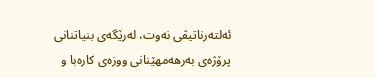ئه‌لته‌رناتیڤی نه‌وت، له‌رێگه‌ی بنیاتنانی پرۆژه‌ی به‌رهه‌مهێنانی ووزه‌ی كاره‌با و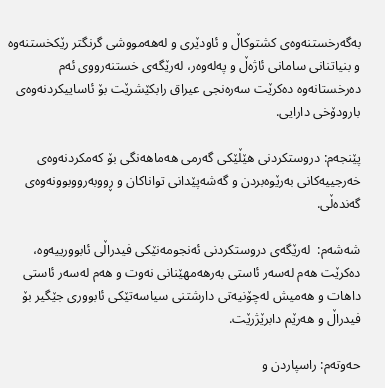به‌گه‌رخستنه‌وه‌ی كشتوكاڵ و ئاودێری و له‌هه‌مووشی گرنگتر رێكخستنه‌وه‌ و بنیاتنانی سامانی ئاژه‌ڵ و په‌له‌وه‌ر، له‌رێگه‌ی خستنه‌رووی ئه‌م ده‌رخستانه‌وه‌ ده‌كرێت سەرەنجی عیراق رابكێشرێت بۆ ئاساییكردنه‌وه‌ی بارودۆخی دارایی.

پێنجه‌م: دروستكردنی هێڵێكی گه‌رمی هه‌ماهه‌نگی بۆ كه‌مكردنه‌وه‌ی خه‌رجییه‌كانی به‌رێوه‌بردن و گه‌شه‌پێدانی تواناكان و ڕووبه‌رووبوونه‌وه‌ی گه‌نده‌ڵی.

شه‌شه‌م:  له‌رێگه‌ی دروستكردنی ئه‌نجومه‌نێكی فیدراڵی ئابوورییه‌وه‌، ده‌كرێت هه‌م له‌سه‌ر ئاستی به‌رهه‌مهێنانی نه‌وت و هه‌م له‌سه‌ر ئاستی  داهات و هه‌میش له‌چۆنیه‌تی دارشتنی سیاسه‌تێكی ئابووری جێگیر بۆ فیدراڵ و هه‌رێم دابرێژرێت.

حه‌وته‌م: راسپاردن و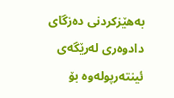به‌هێزكردنی ده‌زگای دادوه‌ری له‌رێگه‌ی ئینته‌رپوله‌وه‌ بۆ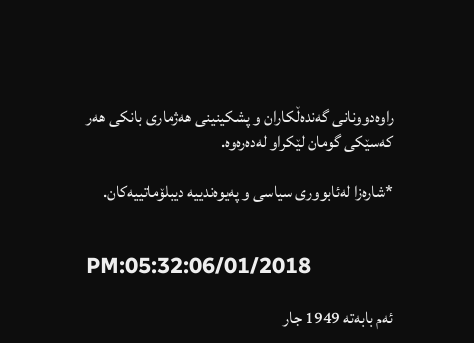راوه‌دوونانی گه‌نده‌ڵكاران و پشكینینی هه‌ژماری بانكی هه‌ر كه‌سێكی گومان لێكراو له‌ده‌ره‌وه‌.

*شاره‌زا له‌ئابووری سیاسی و په‌یوه‌ندییه‌ دیبلۆماتییه‌كان.


PM:05:32:06/01/2018

ئه‌م بابه‌ته 1949 جار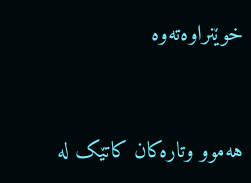خوێنراوه‌ته‌وه‌‌



هەموو وتارەکان کاتێک لە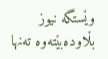وێستگە نیوز بڵاودەبێتەوە تەنها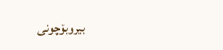بیروبۆچونی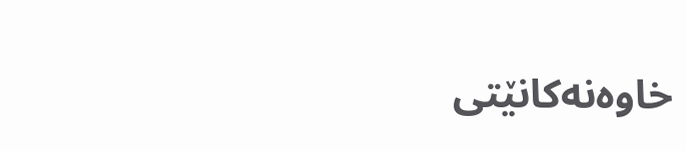خاوەنەکانێتی